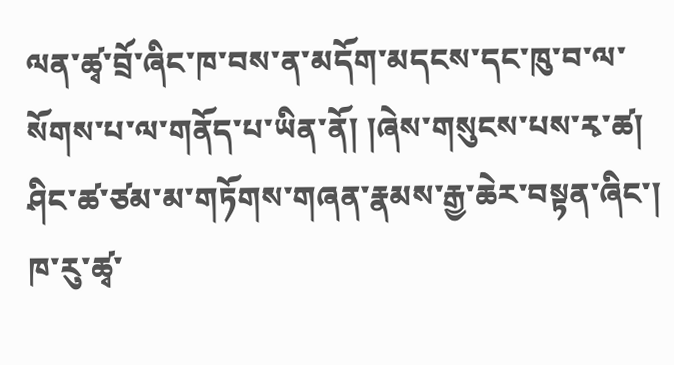ལན་ཚྭ་བྲོ་ཞིང་ཁ་བས་ན་མདོག་མདངས་དང་ཁུ་བ་ལ་སོགས་པ་ལ་གནོད་པ་ཡིན་ནོ། །ཞེས་གསུངས་པས་རྭ་ཚ། ཤིང་ཚ་ཙམ་མ་གཏོགས་གཞན་རྣམས་རྒྱ་ཆེར་བསྟན་ཞིང་། ཁ་རུ་ཚྭ་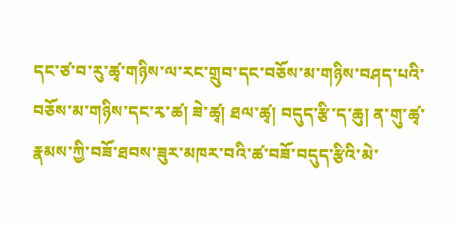དང་ཙ་བ་རུ་ཚྭ་གཉིས་ལ་རང་གྲུབ་དང་བཅོས་མ་གཉིས་བཤད་པའི་བཅོས་མ་གཉིས་དང་རྭ་ཚ། ཟེ་ཚྭ། ཐལ་ཚྭ། བདུད་རྩི་ད་ཆུ། ན་གུ་ཚྭ་རྣམས་ཀྱི་བཟོ་ཐབས་ཟུར་མཁར་བའི་ཚ་བཟོ་བདུད་རྩིའི་མེ་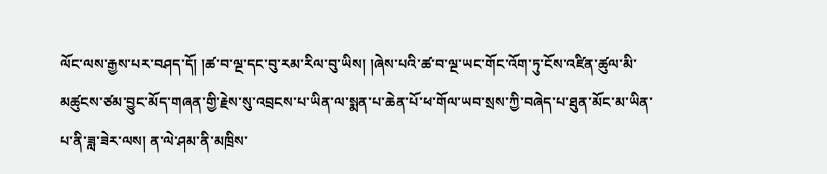ལོང་ལས་རྒྱས་པར་བཤད་དོ། །ཚ་བ་ལྔ་དང་བུ་རམ་རིལ་བུ་ཡིས། །ཞེས་པའི་ཚ་བ་ལྔ་ཡང་གོང་འོག་ཏུ་ངོས་འཛིན་ཚུལ་མི་མཚུངས་ཙམ་བྱུང་མོད་གཞན་གྱི་རྗེས་སུ་འབྲངས་པ་ཡིན་ལ་སྨན་པ་ཆེན་པོ་ཕ་གོལ་ཡབ་སྲས་ཀྱི་བཞེད་པ་ཐུན་མོང་མ་ཡིན་པ་ནི་ཟླ་ཟེར་ལས། ན་ལེ་ཤམ་ནི་མཁྲིས་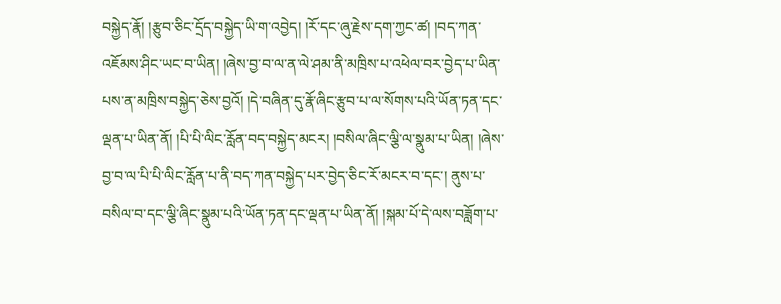བསྐྱེད་རྣོ། །རྩུབ་ཅིང་དྲོད་བསྐྱེད་ཡི་ག་འབྱེད། །རོ་དང་ཞུ་རྗེས་དག་ཀྱང་ཚ། །བད་ཀན་འཇོམས་ཤིང་ཡང་བ་ཡིན། །ཞེས་བྱ་བ་ལ་ན་ལེ་ཤམ་ནི་མཁྲིས་པ་འཕེལ་བར་བྱེད་པ་ཡིན་པས་ན་མཁྲིས་བསྐྱེད་ཅེས་བྱའོ། །དེ་བཞིན་དུ་རྣོ་ཞིང་རྩུབ་པ་ལ་སོགས་པའི་ཡོན་ཏན་དང་ལྡན་པ་ཡིན་ནོ། །པི་པི་ལིང་རློན་བད་བསྐྱེད་མངར། །བསིལ་ཞིང་ལྕི་ལ་སྣུམ་པ་ཡིན། །ཞེས་བྱ་བ་ལ་པི་པི་ལིང་རློན་པ་ནི་བད་ཀན་བསྐྱེད་པར་བྱེད་ཅིང་རོ་མངར་བ་དང་། ནུས་པ་བསིལ་བ་དང་ལྕི་ཞིང་སྣུམ་པའི་ཡོན་ཏན་དང་ལྡན་པ་ཡིན་ནོ། །སྐམ་པོ་དེ་ལས་བཟློག་པ་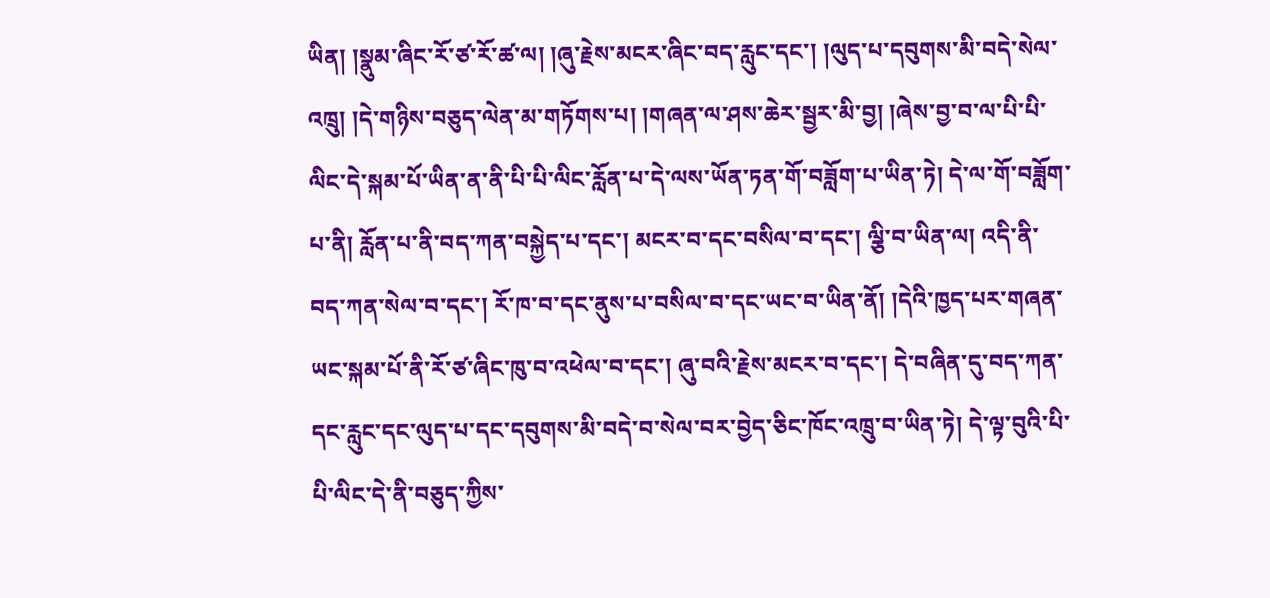ཡིན། །སྣུམ་ཞིང་རོ་ཙ་རོ་ཚ་ལ། །ཞུ་རྗེས་མངར་ཞིང་བད་རླུང་དང་། །ལུད་པ་དབུགས་མི་བདེ་སེལ་འཁྲུ། །དེ་གཉིས་བཅུད་ལེན་མ་གཏོགས་པ། །གཞན་ལ་ཤས་ཆེར་སྦྱར་མི་བྱ། །ཞེས་བྱ་བ་ལ་པི་པི་ལིང་དེ་སྐམ་པོ་ཡིན་ན་ནི་པི་པི་ལིང་རློན་པ་དེ་ལས་ཡོན་ཏན་གོ་བཟློག་པ་ཡིན་ཏེ། དེ་ལ་གོ་བཟློག་པ་ནི། རློན་པ་ནི་བད་ཀན་བསྐྱེད་པ་དང་། མངར་བ་དང་བསིལ་བ་དང་། ལྕི་བ་ཡིན་ལ། འདི་ནི་བད་ཀན་སེལ་བ་དང་། རོ་ཁ་བ་དང་ནུས་པ་བསིལ་བ་དང་ཡང་བ་ཡིན་ནོ། །དེའི་ཁྱད་པར་གཞན་ཡང་སྐམ་པོ་ནི་རོ་ཙ་ཞིང་ཁུ་བ་འཕེལ་བ་དང་། ཞུ་བའི་རྗེས་མངར་བ་དང་། དེ་བཞིན་དུ་བད་ཀན་དང་རླུང་དང་ལུད་པ་དང་དབུགས་མི་བདེ་བ་སེལ་བར་བྱེད་ཅིང་ཁོང་འཁྲུ་བ་ཡིན་ཏེ། དེ་ལྟ་བུའི་པི་པི་ལིང་དེ་ནི་བཅུད་ཀྱིས་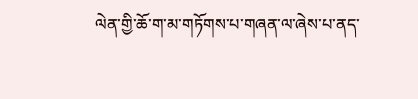ལེན་གྱི་ཆོ་ག་མ་གཏོགས་པ་གཞན་ལ་ཞེས་པ་ནད་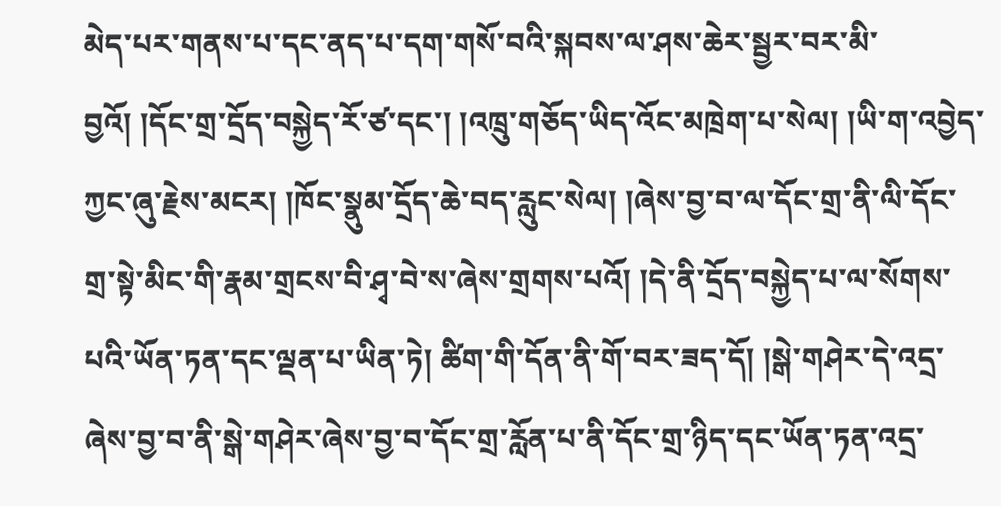མེད་པར་གནས་པ་དང་ནད་པ་དག་གསོ་བའི་སྐབས་ལ་ཤས་ཆེར་སྦྱར་བར་མི་བྱའོ། །དོང་གྲ་དྲོད་བསྐྱེད་རོ་ཙ་དང་། །འཁྲུ་གཅོད་ཡིད་འོང་མཁྲེག་པ་སེལ། །ཡི་ག་འབྱེད་ཀྱང་ཞུ་རྗེས་མངར། །ཁོང་སྣུམ་དྲོད་ཆེ་བད་རླུང་སེལ། །ཞེས་བྱ་བ་ལ་དོང་གྲ་ནི་ལི་དོང་གྲ་སྟེ་མིང་གི་རྣམ་གྲངས་བི་ཤྭ་བེ་ས་ཞེས་གྲགས་པའོ། །དེ་ནི་དྲོད་བསྐྱེད་པ་ལ་སོགས་པའི་ཡོན་ཏན་དང་ལྡན་པ་ཡིན་ཏེ། ཚིག་གི་དོན་ནི་གོ་བར་ཟད་དོ། །སྒེ་གཤེར་དེ་འདྲ་ཞེས་བྱ་བ་ནི་སྒེ་གཤེར་ཞེས་བྱ་བ་དོང་གྲ་རློན་པ་ནི་དོང་གྲ་ཉིད་དང་ཡོན་ཏན་འདྲ་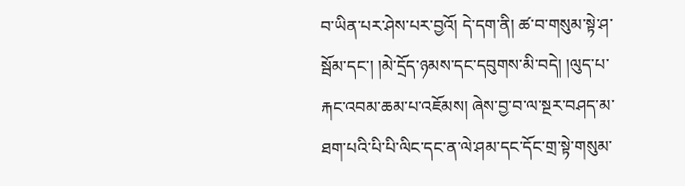བ་ཡིན་པར་ཤེས་པར་བྱའོ། དེ་དག་ནི། ཚ་བ་གསུམ་སྟེ་ཤ་སྦོམ་དང་། །མེ་དྲོད་ཉམས་དང་དབུགས་མི་བདེ། །ལུད་པ་རྐང་འབམ་ཆམ་པ་འཇོམས། ཞེས་བྱ་བ་ལ་སྔར་བཤད་མ་ཐག་པའི་པི་པི་ལིང་དང་ན་ལེ་ཤམ་དང་དོང་གྲ་སྟེ་གསུམ་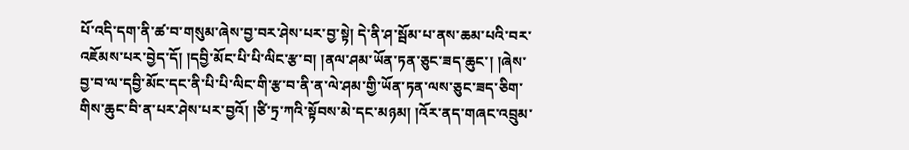པོ་འདི་དག་ནི་ཚ་བ་གསུམ་ཞེས་བྱ་བར་ཤེས་པར་བྱ་སྟེ། དེ་ནི་ཤ་སྦོམ་པ་ནས་ཆམ་པའི་བར་འཇོམས་པར་བྱེད་དོ། །དབྱི་མོང་པི་པི་ལིང་རྩ་བ། །ནལ་ཤམ་ཡོན་ཏན་ཅུང་ཟད་ཆུང་། །ཞེས་བྱ་བ་ལ་དབྱི་མོང་དང་ནི་པི་པི་ལིང་གི་རྩ་བ་ནི་ན་ལེ་ཤམ་གྱི་ཡོན་ཏན་ལས་ཅུང་ཟད་ཅིག་གིས་ཆུང་བི་ན་པར་ཤེས་པར་བྱའོ། །ཙི་ཏྲ་ཀའི་སྟོབས་མེ་དང་མཉམ། །འོར་ནད་གཞང་འབྲུམ་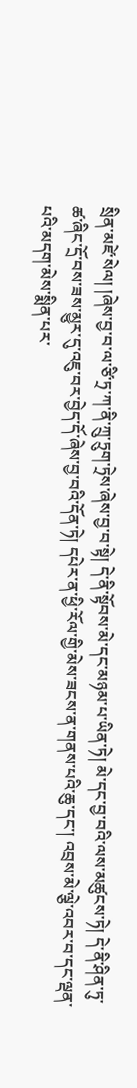སྲིན་མཛེ་སེལ། །ཞེས་བྱ་བ་ལ་ཙི་ཏྲ་ཀ་ནི་ཀྲུ་ཏྲུག་ཏྲེས་ཞེས་བྱ་བ་སྟེ། དེ་ནི་སྟོབས་མེ་དང་མཉམ་པ་ཡིན་ཏེ། མེ་དང་བྱ་བའི་ལས་མཚུངས་ཏེ། དེ་ནི་ཤིན་ཏུ་ཚ་ཞིང་དྲོ་བས་ཟས་མྱུར་དུ་འཇུ་བར་བྱེད་དོ་ཞེས་བྱ་བའི་དོན་ཏེ། དཔེར་ན་ཕྱི་རོལ་གྱི་མེས་ཟངས་ན་གནས་པའི་ཆུ་དང་། འབྲས་མེ་ལྕེ་འབར་བ་དང་ལྡན་པའི་མདག་མེས་སྨིན་པར་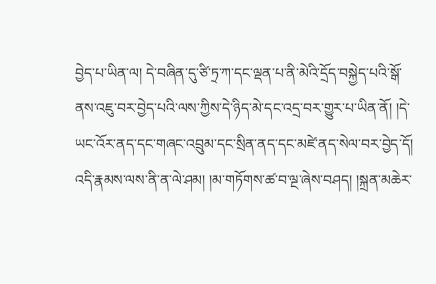བྱེད་པ་ཡིན་ལ། དེ་བཞིན་དུ་ཙི་ཏྲ་ཀ་དང་ལྡན་པ་ནི་མེའི་དྲོད་བསྐྱེད་པའི་སྒོ་ནས་འཇུ་བར་བྱེད་པའི་ལས་ཀྱིས་དེ་ཉིད་མེ་དང་འདྲ་བར་གྱུར་པ་ཡིན་ནོ། །དེ་ཡང་འོར་ནད་དང་གཞང་འབྲུམ་དང་སྲིན་ནད་དང་མཛེ་ནད་སེལ་བར་བྱེད་དོ། འདི་རྣམས་ལས་ནི་ན་ལེ་ཤམ། །མ་གཏོགས་ཚ་བ་ལྔ་ཞེས་བཤད། །སྐྲན་མཆེར་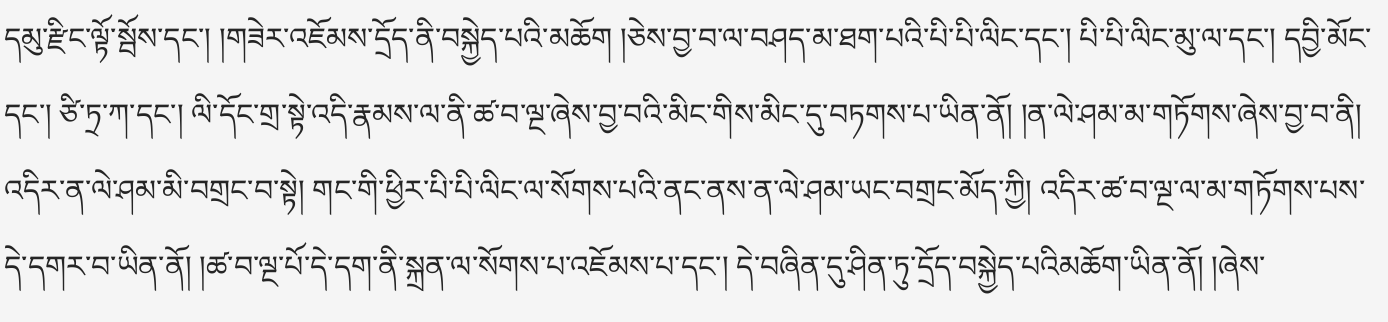དམུ་རྫིང་ལྟོ་སྦོས་དང་། །གཟེར་འཇོམས་དྲོད་ནི་བསྐྱེད་པའི་མཆོག །ཅེས་བྱ་བ་ལ་བཤད་མ་ཐག་པའི་པི་པི་ལིང་དང་། པི་པི་ལིང་མུ་ལ་དང་། དབྱི་མོང་དང་། ཙི་ཏྲ་ཀ་དང་། ལི་དོང་གྲ་སྟེ་འདི་རྣམས་ལ་ནི་ཚ་བ་ལྔ་ཞེས་བྱ་བའི་མིང་གིས་མིང་དུ་བཏགས་པ་ཡིན་ནོ། །ན་ལེ་ཤམ་མ་གཏོགས་ཞེས་བྱ་བ་ནི། འདིར་ན་ལེ་ཤམ་མི་བགྲང་བ་སྟེ། གང་གི་ཕྱིར་པི་པི་ལིང་ལ་སོགས་པའི་ནང་ནས་ན་ལེ་ཤམ་ཡང་བགྲང་མོད་ཀྱི། འདིར་ཚ་བ་ལྔ་ལ་མ་གཏོགས་པས་དེ་དགར་བ་ཡིན་ནོ། །ཚ་བ་ལྔ་པོ་དེ་དག་ནི་སྐྲན་ལ་སོགས་པ་འཇོམས་པ་དང་། དེ་བཞིན་དུ་ཤིན་ཏུ་དྲོད་བསྐྱེད་པའིམཆོག་ཡིན་ནོ། །ཞེས་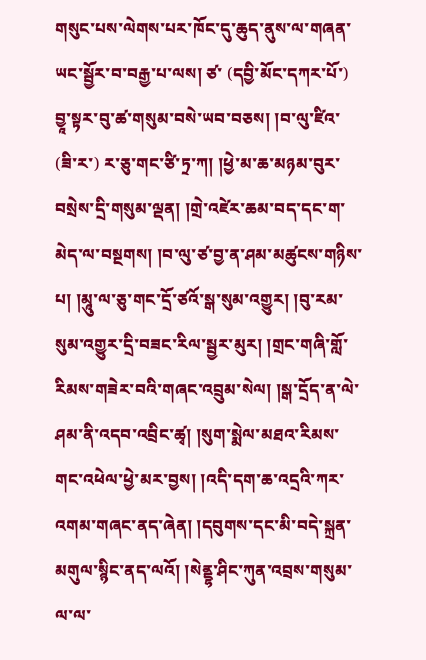གསུང་པས་ལེགས་པར་ཁོང་དུ་ཆུད་ནུས་ལ་གཞན་ཡང་སྦྱོར་བ་བརྒྱ་པ་ལས། ཙ་ (དབྱི་མོང་དཀར་པོ་) བྱཱ་སྟར་བུ་ཚ་གསུམ་བསེ་ཡབ་བཅས། །བ་ལུ་ཛིའ་ (ཟི་ར་) ར་ཅུ་གང་ཙི་ཏྲ་ཀ། །ཕྱེ་མ་ཆ་མཉམ་བུར་བསྲེས་དྲི་གསུམ་ལྡན། །གྲེ་འཛེར་ཆམ་བད་དང་ག་མེད་ལ་བསྔགས། །བ་ལུ་ཙ་བྱ་ན་ཤམ་མཚུངས་གཉིས་པ། །མཱུ་ལ་ཅུ་གང་དྲོ་ཙའོ་སྒ་སུམ་འགྱུར། །བུ་རམ་སུམ་འགྱུར་དྲི་བཟང་རིལ་སྦྱར་མུར། །གྲང་གཞི་གློ་རིམས་གཟེར་བའི་གཞང་འབྲུམ་སེལ། །སྒ་དྲོད་ན་ལེ་ཤམ་ནི་འདབ་འབྲིང་ཚྭ། །སུག་སྨེལ་མཐའ་རིམས་གང་འཕེལ་ཕྱེ་མར་བྱས། །འདི་དག་ཆ་འདྲའི་ཀར་འགམ་གཞང་ནད་ཞེན། །དབུགས་དང་མི་བདེ་སྐྲན་མགུལ་སྙིང་ནད་ལའོ། །སེནྡྷ་ཤིང་ཀུན་འབྲས་གསུམ་ལ་ལ་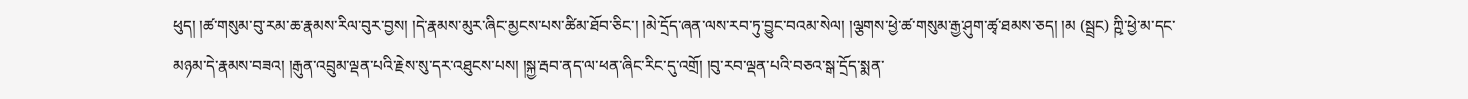ཕུད། །ཚ་གསུམ་བུ་རམ་ཆ་རྣམས་རིལ་བུར་བྱས། །དེ་རྣམས་མུར་ཞིང་མྱངས་པས་ཚིམ་ཐོབ་ཅིང་། །མེ་དྲོད་ཞན་ལས་རབ་ཏུ་བྱུང་བའམ་སེལ། །ལྕགས་ཕྱེ་ཚ་གསུམ་རྒྱ་ཤུག་ཚྭ་ཐམས་ཅད། །མ (སྦྲང) ཀྵི་ཕྱེ་མ་དང་མཉམ་དེ་རྣམས་བཟའ། །རྒུན་འབྲུམ་ལྡན་པའི་རྗེས་སུ་དར་འཐུངས་པས། །སྐྱ་རྦབ་ནད་ལ་ཕན་ཞིང་རིང་དུ་འགྲོ། །བུ་རབ་ལྡན་པའི་བཅའ་སྒ་དྲོད་སྨན་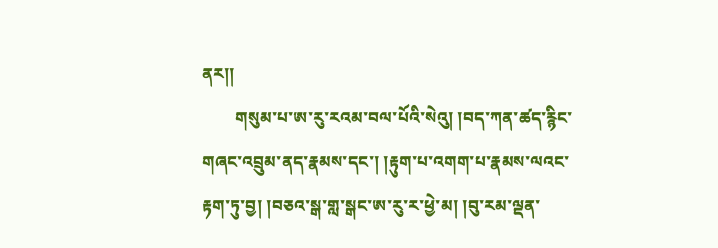ནར།།
        གསུམ་པ་ཨ་རུ་རའམ་བལ་པོའི་སེའུ། །བད་ཀན་ཚད་རྙིང་གཞང་འབྲུམ་ནད་རྣམས་དང་། །རྟུག་པ་འགག་པ་རྣམས་ལའང་རྟག་ཏུ་བྱ། །བཅའ་སྒ་གླ་སྒང་ཨ་རུ་ར་ཕྱེ་མ། །བུ་རམ་ལྡན་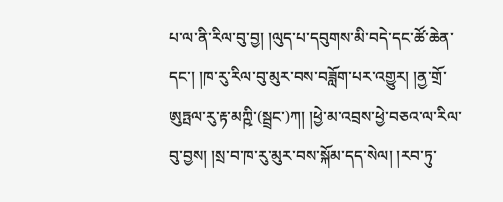པ་ལ་ནི་རིལ་བུ་བྱ། །ལུད་པ་དབུགས་མི་བདེ་དང་ཚོ་ཆེན་དང་། །ཁ་རུ་རིལ་བུ་མུར་བས་བཟློག་པར་འགྱུར། །ནྱ་གྲོ་ཨུཏྤལ་རུ་རྟ་མཀྵི་(སྦྲང་)ཀ། །ཕྱེ་མ་འབྲས་ཕྱེ་བཅའ་ལ་རིལ་བུ་བྱས། །སྲ་བ་ཁ་རུ་མུར་བས་སྐོམ་དད་སེལ། །རབ་ཏུ་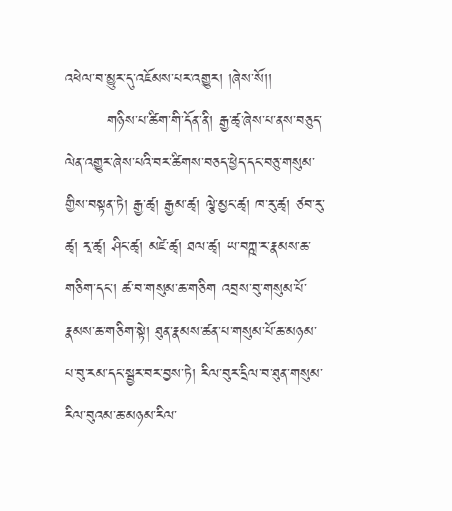འཕེལ་བ་མྱུར་དུ་འཇོམས་པར་འགྱུར། །ཞེས་སོ།།
        གཉིས་པ་ཚིག་གི་དོན་ནི། རྒྱ་ཚྭ་ཞེས་པ་ནས་བཅུད་ལེན་འགྱུར་ཞེས་པའི་བར་ཚིགས་བཅད་ཕྱེད་དང་བཅུ་གསུམ་གྱིས་བསྟན་ཏེ། རྒྱ་ཚྭ། རྒྱམ་ཚྭ། ལྕེ་མྱང་ཚྭ། ཁ་རུ་ཚྭ། ཙབ་རུ་ཚྭ། རྭ་ཚྭ། ཤིང་ཚྭ། མཛེ་ཚྭ། ཐལ་ཚྭ། ཡ་བཀྵ་ར་རྣམས་ཆ་གཅིག་དང་། ཚ་བ་གསུམ་ཆ་གཅིག འབྲས་བུ་གསུམ་པོ་རྣམས་ཆ་གཅིག་སྟེ། ཐུན་རྣམས་ཚན་པ་གསུམ་པོ་ཆ་མཉམ་པ་བུ་རམ་དང་སྦྱར་བར་བྱས་ཏེ། རིལ་བུར་དྲིལ་བ་ཐུན་གསུམ་རིལ་བུའམ་ཆ་མཉམ་རིལ་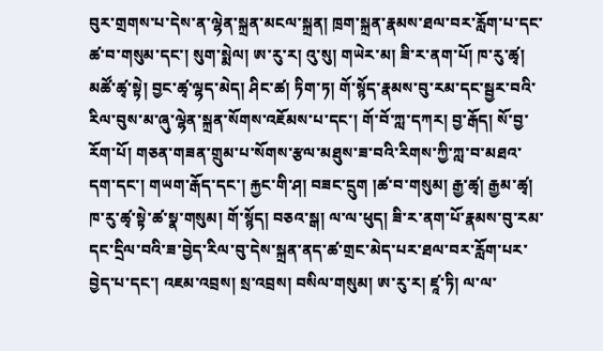བུར་གྲགས་པ་དེས་ན་ལྷེན་སྐྲན་མངལ་སྐྲན། ཁྲག་སྐྲན་རྣམས་ཐལ་བར་རློག་པ་དང་ཚ་བ་གསུམ་དང་། སུག་སྨེལ། ཨ་རུ་ར། འུ་སུ། གཡེར་མ། ཟི་ར་ནག་པོ། ཁ་རུ་ཚྭ། མཚོ་ཚྭ་སྟེ། བྱང་ཚྭ་ལྷད་མེད། ཤིང་ཚ། ཏིག་ཏ། གོ་སྙོད་རྣམས་བུ་རམ་དང་སྦྱར་བའི་རིལ་བུས་མ་ཞུ་ལྷེན་སྐྲན་སོགས་འཇོམས་པ་དང་། གོ་བོ་ཀླ་དཀར། བྱ་རྒོད། སོ་བྱ་རོག་པོ། གཅན་གཟན་གྲུམ་པ་སོགས་རྩལ་མཐུས་ཟ་བའི་རིགས་ཀྱི་ཀླ་བ་མཐའ་དག་དང་། གཡག་རྒོད་དང་། རྐྱང་གི་ཤ། བཟང་དྲུག །ཚ་བ་གསུམ། རྒྱ་ཚྭ། རྒྱམ་ཚྭ། ཁ་རུ་ཚྭ་སྟེ་ཚ་སྣ་གསུམ། གོ་སྙོད། བཅའ་སྒ། ལ་ལ་ཕུད། ཟི་ར་ནག་པོ་རྣམས་བུ་རམ་དང་དྲིལ་བའི་ཟ་བྱེད་རིལ་བུ་དེས་སྐྲན་ནད་ཚ་གྲང་མེད་པར་ཐལ་བར་རློག་པར་བྱེད་པ་དང་། འཇམ་འབྲས། སྲ་འབྲས། བསིལ་གསུམ། ཨ་རུ་ར། ཛཱ་ཏི། ལ་ལ་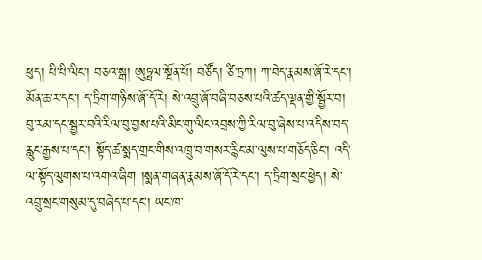ཕུད། པི་པི་ལིང་། བཅའ་སྒ། ཨུཏྤལ་སྔོན་པོ། བཙོད། ཙི་ཏྲཀ། ཀ་བེད་རྣམས་ཞོ་རེ་དང་། མོན་ཆ་ར་དང་། ད་ཏྲིག་གཉིས་ཞོ་དོ་རེ། སེ་འབྲུ་ཞོ་བཞི་བཅས་པའི་ཚད་ལྡན་གྱི་སྦྱོར་བ། བུ་རམ་དང་སྦྱར་བའི་རིལ་བུ་བྱས་པའི་མིང་གུ་ལིང་འབྲས་ཀྱི་རིལ་བུ་ཞེས་པ་འདིས་བད་རླུང་རྒྱས་པ་དང་། སྟོད་ཚ་སྨད་གྲང་གིས་འཁྲུ་བ་གསར་རྙིང་མ་ལུས་པ་གཅོད་ཅིང་། འདི་ལ་སྟོད་ལུགས་པ་འགའ་ཞིག །སྨན་གཞན་རྣམས་ཞོ་དོ་རེ་དང་། ད་ཏྲིག་སྲང་ཕྱེད། སེ་འབྲུ་སྲང་གསུམ་དུ་བཞེད་པ་དང་། ཡང་ཁ་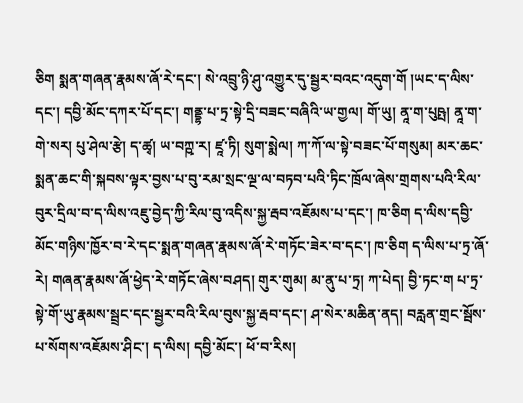ཅིག སྨན་གཞན་རྣམས་ཞོ་རེ་དང་། སེ་འབྲུ་ཉི་ཤུ་འགྱུར་དུ་སྦྱར་བའང་འདུག་གོ །ཡང་ད་ལིས་དང་། དབྱི་མོང་དཀར་པོ་དང་། གནྡྷ་པ་ཏྲ་སྟེ་དྲི་བཟང་བཞིའི་ཡ་གྱལ། གོ་ཡུ། ནཱ་ག་པུཥྤ། ནཱ་ག་གེ་སར། པུ་ཤེལ་རྩེ། ད་ཚྭ། ཡ་བཀྵ་ར། ཛཱ་ཏི། སུག་སྨེལ། ཀ་ཀོ་ལ་སྟེ་བཟང་པོ་གསུམ། མར་ཆང་སྨན་ཆང་གི་སྐབས་ལྟར་བྱས་པ་བུ་རམ་སྲང་ལྔ་ལ་བཏབ་པའི་ཏིང་ཁྲོལ་ཞེས་གྲགས་པའི་རིལ་བུར་དྲིལ་བ་ད་ལིས་འཇུ་བྱེད་ཀྱི་རིལ་བུ་འདིས་སྐྱ་རྦབ་འཇོམས་པ་དང་། ཁ་ཅིག ད་ལིས་དབྱི་མོང་གཉིས་ཁྱོར་བ་རེ་དང་སྨན་གཞན་རྣམས་ཞོ་རེ་གཏོང་ཟེར་བ་དང་། ཁ་ཅིག ད་ལིས་པ་ཏྲ་ཞོ་རེ། གཞན་རྣམས་ཞོ་ཕྱེད་རེ་གཏོང་ཞེས་བཤད། གུར་གུམ། མ་ནུ་པ་ཏྲ། ཀ་པེད། བྱི་ཏང་ག པ་ཏྲ་སྟེ་གོ་ཡུ་རྣམས་སྦྲང་དང་སྦྱར་བའི་རིལ་བུས་སྐྱ་རྦབ་དང་། ཤ་སེར་མཆིན་ནད། བརླན་གྲང་སྦོས་པ་སོགས་འཇོམས་ཤིང་། ད་ལིས། དབྱི་མོང་། ཕོ་བ་རིས།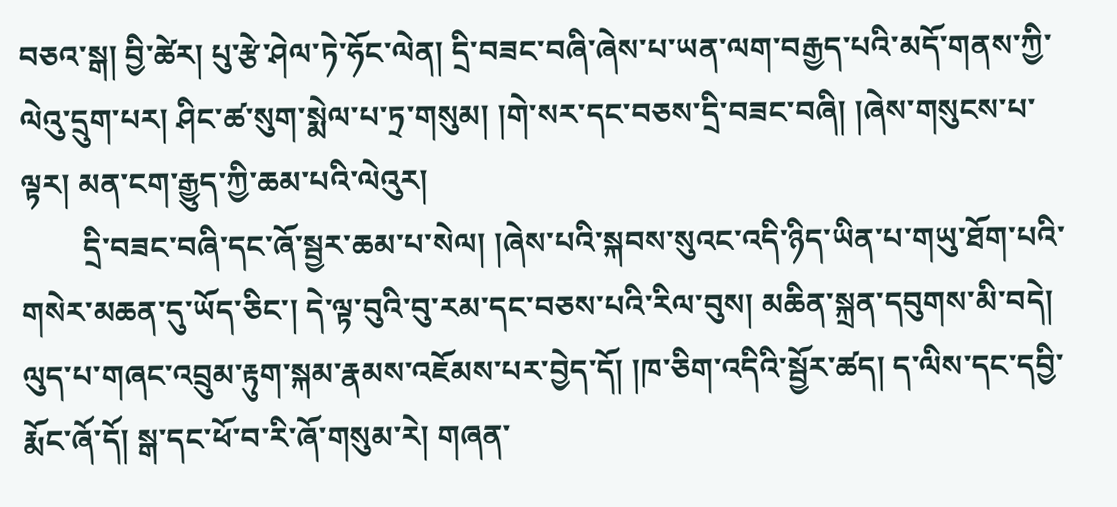བཅའ་སྒ། བྱི་ཚེར། པུ་རྩེ་ཤེལ་ཏེ་ཧོང་ལེན། དྲི་བཟང་བཞི་ཞེས་པ་ཡན་ལག་བརྒྱད་པའི་མདོ་གནས་ཀྱི་ལེའུ་དྲུག་པར། ཤིང་ཚ་སུག་སྨེལ་པ་ཏྲ་གསུམ། །གེ་སར་དང་བཅས་དྲི་བཟང་བཞི། །ཞེས་གསུངས་པ་ལྟར། མན་ངག་རྒྱུད་ཀྱི་ཆམ་པའི་ལེའུར།
        དྲི་བཟང་བཞི་དང་ཞོ་སྦྱར་ཆམ་པ་སེལ། །ཞེས་པའི་སྐབས་སུའང་འདི་ཉིད་ཡིན་པ་གཡུ་ཐོག་པའི་གསེར་མཆན་དུ་ཡོད་ཅིང་། དེ་ལྟ་བུའི་བུ་རམ་དང་བཅས་པའི་རིལ་བུས། མཆིན་སྐྲན་དབུགས་མི་བདེ། ལུད་པ་གཞང་འབྲུམ་རྟུག་སྐམ་རྣམས་འཇོམས་པར་བྱེད་དོ། །ཁ་ཅིག་འདིའི་སྦྱོར་ཚད། ད་ལིས་དང་དབྱི་རྨོང་ཞོ་དོ། སྒ་དང་ཕོ་བ་རི་ཞོ་གསུམ་རེ། གཞན་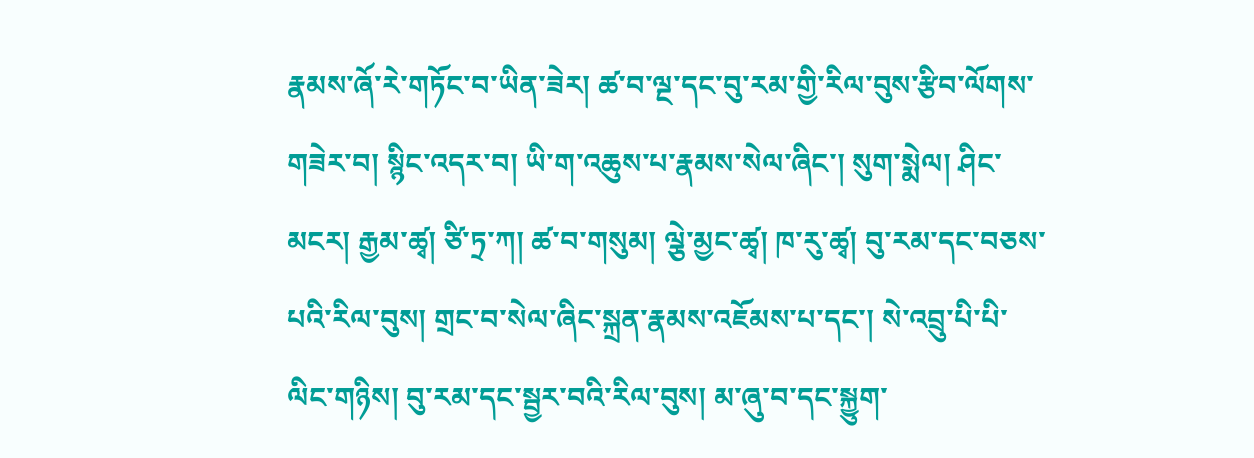རྣམས་ཞོ་རེ་གཏོང་བ་ཡིན་ཟེར། ཚ་བ་ལྔ་དང་བུ་རམ་གྱི་རིལ་བུས་རྩིབ་ལོགས་གཟེར་བ། སྙིང་འདར་བ། ཡི་ག་འཆུས་པ་རྣམས་སེལ་ཞིང་། སུག་སྨེལ། ཤིང་མངར། རྒྱམ་ཚྭ། ཙི་ཏྲ་ཀ། ཚ་བ་གསུམ། ལྕེ་མྱང་ཚྭ། ཁ་རུ་ཚྭ། བུ་རམ་དང་བཅས་པའི་རིལ་བུས། གྲང་བ་སེལ་ཞིང་སྐྲན་རྣམས་འཇོམས་པ་དང་། སེ་འབྲུ་པི་པི་ལིང་གཉིས། བུ་རམ་དང་སྦྱར་བའི་རིལ་བུས། མ་ཞུ་བ་དང་སྐྱུག་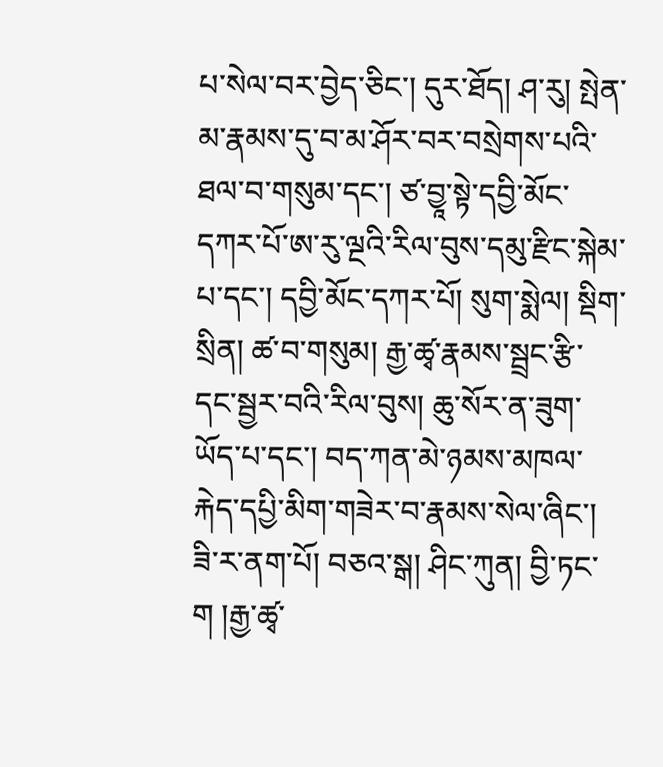པ་སེལ་བར་བྱེད་ཅིང་། དུར་ཐོད། ཤ་རུ། སྤེན་མ་རྣམས་དུ་བ་མ་ཤོར་བར་བསྲེགས་པའི་ཐལ་བ་གསུམ་དང་། ཙ་བྱཱ་སྟེ་དབྱི་མོང་དཀར་པོ་ཨ་རུ་ལྔའི་རིལ་བུས་དམུ་རྫིང་སྐེམ་པ་དང་། དབྱི་མོང་དཀར་པོ། སུག་སྨེལ། སྡིག་སྲིན། ཚ་བ་གསུམ། རྒྱ་ཚྭ་རྣམས་སྦྲང་རྩི་དང་སྦྱར་བའི་རིལ་བུས། ཆུ་སོར་ན་ཟུག་ཡོད་པ་དང་། བད་ཀན་མེ་ཉམས་མཁལ་རྐེད་དཔྱི་མིག་གཟེར་བ་རྣམས་སེལ་ཞིང་། ཟི་ར་ནག་པོ། བཅའ་སྒ། ཤིང་ཀུན། བྱི་ཏང་ག །རྒྱ་ཚྭ་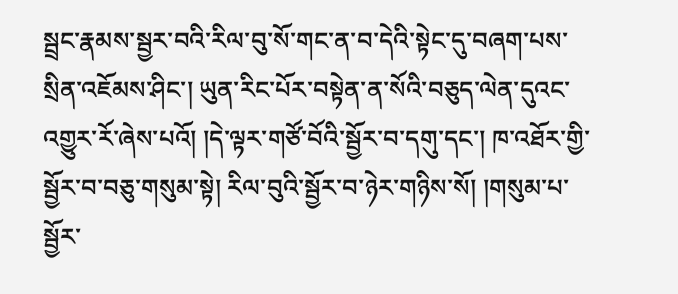སྦྲང་རྣམས་སྦྱར་བའི་རིལ་བུ་སོ་གང་ན་བ་དེའི་སྟེང་དུ་བཞག་པས་སྲིན་འཇོམས་ཤིང་། ཡུན་རིང་པོར་བསྟེན་ན་སོའི་བཅུད་ལེན་དུའང་འགྱུར་རོ་ཞེས་པའོ། །དེ་ལྟར་གཙོ་བོའི་སྦྱོར་བ་དགུ་དང་། ཁ་འཐོར་གྱི་སྦྱོར་བ་བཅུ་གསུམ་སྟེ། རིལ་བུའི་སྦྱོར་བ་ཉེར་གཉིས་སོ། །གསུམ་པ་སྦྱོར་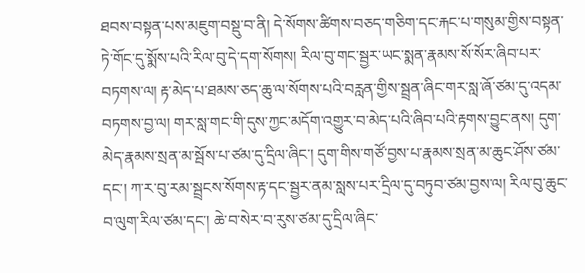ཐབས་བསྟན་པས་མཇུག་བསྡུ་བ་ནི། དེ་སོགས་ཚིགས་བཅད་གཅིག་དང་རྐང་པ་གསུམ་གྱིས་བསྟན་ཏེ་གོང་དུ་སྨོས་པའི་རིལ་བུ་དེ་དག་སོགས། རིལ་བུ་གང་སྦྱར་ཡང་སྨན་རྣམས་སོ་སོར་ཞིབ་པར་བཏགས་ལ། རྟ་མེད་པ་ཐམས་ཅད་ཆུ་ལ་སོགས་པའི་བརླན་གྱིས་སྦྲན་ཞིང་གར་སླ་ཞོ་ཙམ་དུ་འདམ་བཏགས་བྱ་ལ། གར་སླ་གང་གི་དུས་ཀྱང་མདོག་འགྱུར་བ་མེད་པའི་ཞིབ་པའི་རྟགས་བྱུང་ནས། དུག་མེད་རྣམས་སྲན་མ་སྦོས་པ་ཙམ་དུ་དྲིལ་ཞིང་། དུག་གིས་གཙོ་བྱས་པ་རྣམས་སྲན་མ་ཆུང་ཤོས་ཙམ་དང་། ཀ་ར་བུ་རམ་སྦྲངས་སོགས་རྟ་དང་སྦྱར་ནམ་སླས་པར་དྲིལ་དུ་བཏུབ་ཙམ་བྱས་ལ། རིལ་བུ་ཆུང་བ་ལུག་རིལ་ཙམ་དང་། ཆེ་བ་སེར་བ་རུས་ཙམ་དུ་དྲིལ་ཞིང་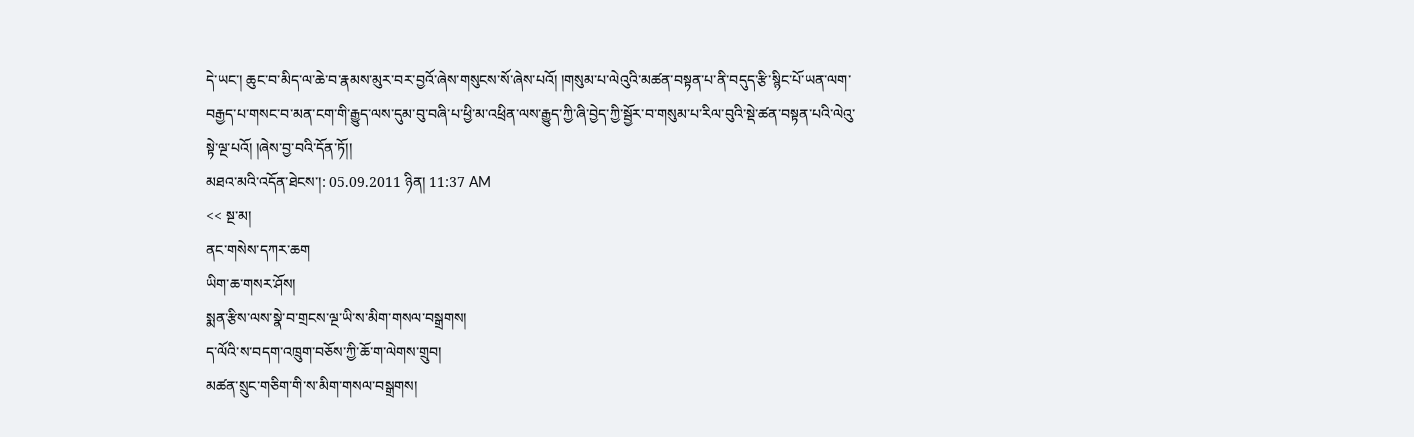དེ་ཡང་། ཆུང་བ་མིད་ལ་ཆེ་བ་རྣམས་མུར་བར་བྱའོ་ཞེས་གསུངས་སོ་ཞེས་པའོ། །གསུམ་པ་ལེའུའི་མཚན་བསྟན་པ་ནི་བདུད་རྩི་སྙིང་པོ་ཡན་ལག་བརྒྱད་པ་གསང་བ་མན་ངག་གི་རྒྱུད་ལས་དུམ་བུ་བཞི་པ་ཕྱི་མ་འཕྲིན་ལས་རྒྱུད་ཀྱི་ཞི་བྱེད་ཀྱི་སྦྱོར་བ་གསུམ་པ་རིལ་བུའི་སྡེ་ཚན་བསྟན་པའི་ལེའུ་སྟེ་ལྔ་པའོ། །ཞེས་བྱ་བའི་དོན་ཏོ།།
མཐའ་མའི་འདོན་ཐེངས་།: 05.09.2011 ཉིན། 11:37 AM
<< སྔ་མ།
ནང་གསེས་དཀར་ཆག
ཡིག་ཆ་གསར་ཤོས།
སྨན་རྩིས་ལས་སྣེ་བ་གྲངས་ལྔ་ཡི་ས་མིག་གསལ་བསྒྲགས།
ད་ལོའི་ས་བདག་འཁྲུག་བཅོས་ཀྱི་ཆོ་ག་ལེགས་གྲུབ།
མཚན་སྲུང་གཅིག་གི་ས་མིག་གསལ་བསྒྲགས།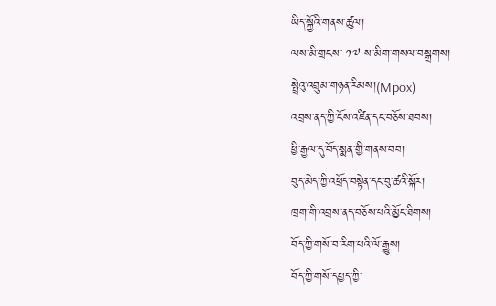ཡིད་སྐྱོའི་གནས་ཚུལ།
ལས་མི་གྲངས་ ༡༧ ས་མིག་གསལ་བསྒྲགས།
སྤྲེའུ་འབྲུམ་གཉན་རིམས།(Mpox)
འབྲས་ནད་ཀྱི་ངོས་འཛིན་དང་བཅོས་ཐབས།
ཕྱི་རྒྱལ་དུ་བོད་སྨན་གྱི་གནས་བབ།
བུད་མེད་ཀྱི་འཕྲོད་བསྟེན་དང་བུ་ཚའི་སྐོར།
ཁྲག་གི་འབྲས་ནད་བཅོས་པའི་མྱོང་ཐིགས།
བོད་ཀྱི་གསོ་བ་རིག་པའི་ལོ་རྒྱུས།
བོད་ཀྱི་གསོ་དཔྱད་ཀྱི་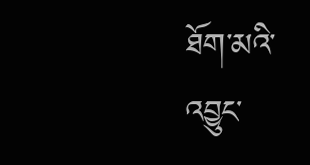ཐོག་མའི་འབྱུང་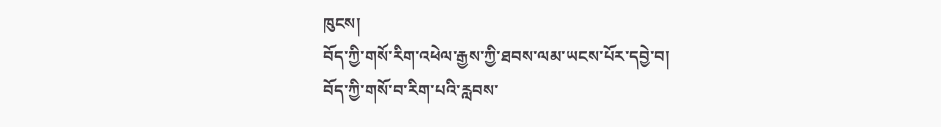ཁུངས།
བོད་ཀྱི་གསོ་རིག་འཕེལ་རྒྱས་ཀྱི་ཐབས་ལམ་ཡངས་པོར་དབྱེ་བ།
བོད་ཀྱི་གསོ་བ་རིག་པའི་རླབས་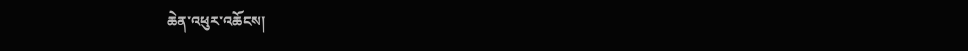ཆེན་འཕུར་འཆོངས།